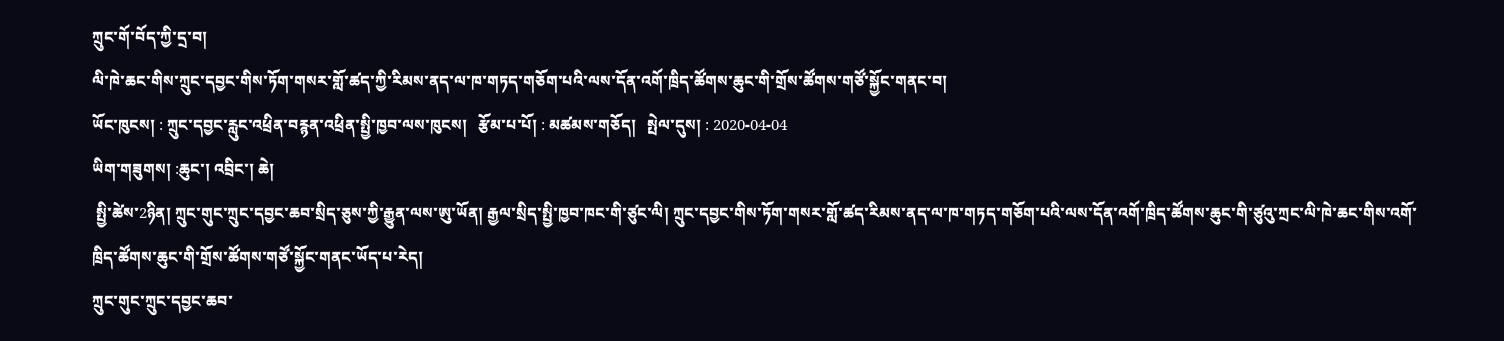ཀྲུང་གོ་བོད་ཀྱི་དྲ་བ།
ལི་ཁེ་ཆང་གིས་ཀྲུང་དབྱང་གིས་ཏོག་གསར་གློ་ཚད་ཀྱི་རིམས་ནད་ལ་ཁ་གཏད་གཅོག་པའི་ལས་དོན་འགོ་ཁྲིད་ཚོགས་ཆུང་གི་གྲོས་ཚོགས་གཙོ་སྐྱོང་གནང་བ།
ཡོང་ཁུངས། : ཀྲུང་དབྱང་རླུང་འཕྲིན་བརྙན་འཕྲིན་སྤྱི་ཁྱབ་ལས་ཁུངས།   རྩོམ་པ་པོ། : མཚམས་གཅོད།   སྤེལ་དུས། : 2020-04-04
ཡིག་གཟུགས། :ཆུང་། འབྲིང་། ཆེ།
 སྤྱི་ཚེས་2ཉིན། ཀྲུང་གུང་ཀྲུང་དབྱང་ཆབ་སྲིད་ཅུས་ཀྱི་རྒྱུན་ལས་ཨུ་ཡོན། རྒྱལ་སྲིད་སྤྱི་ཁྱབ་ཁང་གི་ཙུང་ལི། ཀྲུང་དབྱང་གིས་ཏོག་གསར་གློ་ཚད་རིམས་ནད་ལ་ཁ་གཏད་གཅོག་པའི་ལས་དོན་འགོ་ཁྲིད་ཚོགས་ཆུང་གི་ཙུའུ་ཀྲང་ལི་ཁེ་ཆང་གིས་འགོ་ཁྲིད་ཚོགས་ཆུང་གི་གྲོས་ཚོགས་གཙོ་སྐྱོང་གནང་ཡོད་པ་རེད།
ཀྲུང་གུང་ཀྲུང་དབྱང་ཆབ་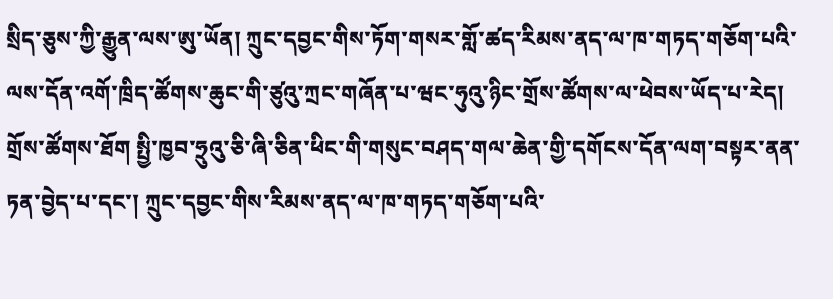སྲིད་ཅུས་ཀྱི་རྒྱུན་ལས་ཨུ་ཡོན། ཀྲུང་དབྱང་གིས་ཏོག་གསར་གློ་ཚད་རིམས་ནད་ལ་ཁ་གཏད་གཅོག་པའི་ལས་དོན་འགོ་ཁྲིད་ཚོགས་ཆུང་གི་ཙུའུ་ཀྲང་གཞོན་པ་ཝང་ཧུའུ་ཉིང་གྲོས་ཚོགས་ལ་ཕེབས་ཡོད་པ་རེད།
གྲོས་ཚོགས་ཐོག སྤྱི་ཁྱབ་ཧྲུའུ་ཅི་ཞི་ཅིན་ཕིང་གི་གསུང་བཤད་གལ་ཆེན་གྱི་དགོངས་དོན་ལག་བསྟར་ནན་ཏན་བྱེད་པ་དང་། ཀྲུང་དབྱང་གིས་རིམས་ནད་ལ་ཁ་གཏད་གཅོག་པའི་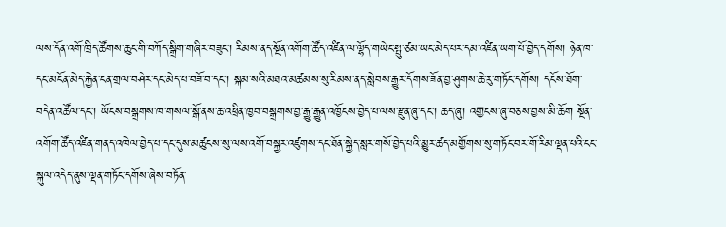ལས་དོན་འགོ་ཁྲིད་ཚོགས་ཆུང་གི་བཀོད་སྒྲིག་གཞིར་བཟུང་། རིམས་ནད་སྔོན་འགོག་ཚོད་འཛིན་ལ་ལྷོད་གཡེང་སྤུ་ཙམ་ཡང་མེད་པར་དམ་འཛིན་ཡག་པོ་བྱེད་དགོས། ཉེན་ཁ་དང་མངོན་མེད་རྐྱེན་ངན་གྲལ་བཤེར་དང་མེད་པ་བཟོ་བ་དང་། སྐམ་སའི་མཐའ་མཚམས་སུ་རིམས་ནད་སླེབས་རྒྱུར་དོགས་ཟོན་བྱ་ཤུགས་ཆེ་རུ་གཏོང་དགོས། དངོས་ཐོག་བདེན་འཚོལ་དང་། ཡོངས་བསྒྲགས་ཁ་གསལ་སྒོ་ནས་ཆ་འཕྲིན་ཁྱབ་བསྒྲགས་བྱ་རྒྱུ་རྒྱུན་འཁྱོངས་བྱེད་པ་ལས་རྫུན་ཞུ་དང་། ཆད་ཞུ། འགྱངས་ཞུ་བཅས་བྱས་མི་ཆོག སྔོན་འགོག་ཚོད་འཛིན་གནད་འཁེལ་བྱེད་པ་དང་དུས་མཚུངས་སུ་ལས་འགོ་བསྐྱར་འཛུགས་དང་ཐོན་སྐྱེད་སླར་གསོ་བྱེད་པའི་མྱུར་ཚད་མགྱོགས་སུ་གཏོང་བར་གོ་རིམ་ལྡན་པའི་ངང་སྐུལ་འདེད་ནུས་ལྡན་གཏོང་དགོས་ཞེས་བཏོན་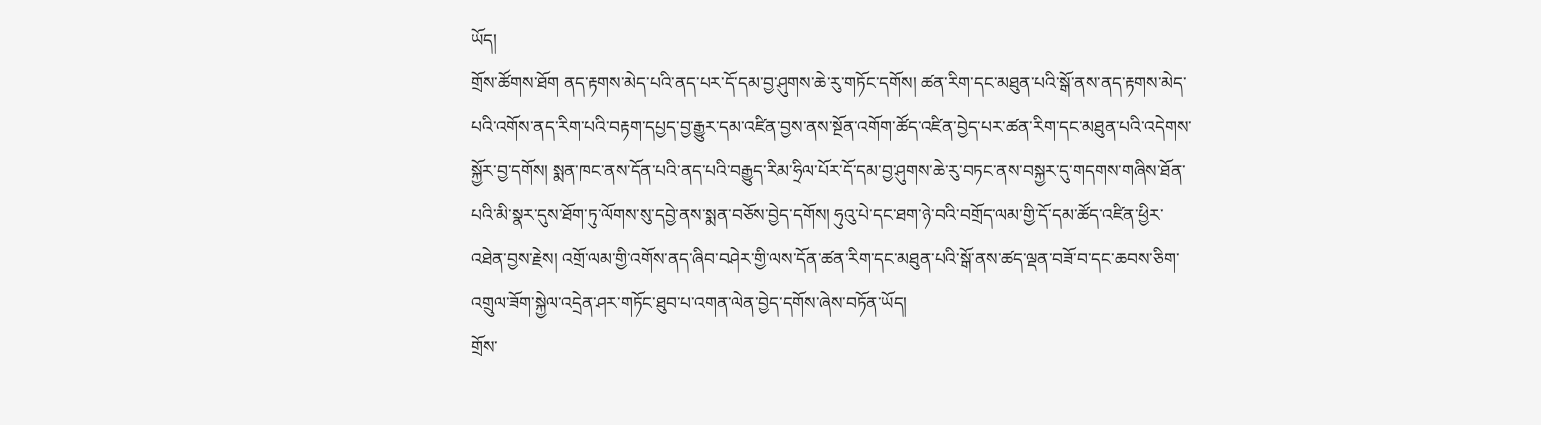ཡོད།
གྲོས་ཚོགས་ཐོག ནད་རྟགས་མེད་པའི་ནད་པར་དོ་དམ་བྱ་ཤུགས་ཆེ་རུ་གཏོང་དགོས། ཚན་རིག་དང་མཐུན་པའི་སྒོ་ནས་ནད་རྟགས་མེད་པའི་འགོས་ནད་རིག་པའི་བརྟག་དཔྱད་བྱ་རྒྱུར་དམ་འཛིན་བྱས་ནས་སྔོན་འགོག་ཚོད་འཛིན་བྱེད་པར་ཚན་རིག་དང་མཐུན་པའི་འདེགས་སྐྱོར་བྱ་དགོས། སྨན་ཁང་ནས་དོན་པའི་ནད་པའི་བརྒྱུད་རིམ་ཧྲིལ་པོར་དོ་དམ་བྱ་ཤུགས་ཆེ་རུ་བཏང་ནས་བསྐྱར་དུ་གདགས་གཞིས་ཐོན་པའི་མི་སྣར་དུས་ཐོག་ཏུ་ལོགས་སུ་དབྱེ་ནས་སྨན་བཅོས་བྱེད་དགོས། ཧུའུ་པེ་དང་ཐག་ཉེ་བའི་བགྲོད་ལམ་གྱི་དོ་དམ་ཚོད་འཛིན་ཕྱིར་འཐེན་བྱས་རྗེས། འགྲོ་ལམ་གྱི་འགོས་ནད་ཞིབ་བཤེར་གྱི་ལས་དོན་ཚན་རིག་དང་མཐུན་པའི་སྒོ་ནས་ཚད་ལྡན་བཟོ་བ་དང་ཆབས་ཅིག་འགྲུལ་ཟོག་སྐྱེལ་འདྲེན་ཤར་གཏོང་ཐུབ་པ་འགན་ལེན་བྱེད་དགོས་ཞེས་བཏོན་ཡོད།
གྲོས་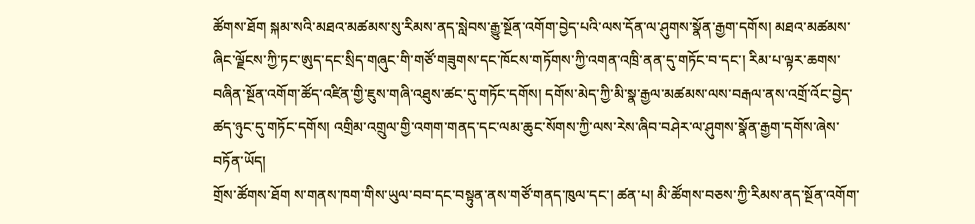ཚོགས་ཐོག སྐམ་སའི་མཐའ་མཚམས་སུ་རིམས་ནད་སླེབས་རྒྱུ་སྔོན་འགོག་བྱེད་པའི་ལས་དོན་ལ་ཤུགས་སྣོན་རྒྱག་དགོས། མཐའ་མཚམས་ཞིང་ལྗོངས་ཀྱི་ཏང་ཨུད་དང་སྲིད་གཞུང་གི་གཙོ་གཟུགས་དང་ཁོངས་གཏོགས་ཀྱི་འགན་འཁྲི་ནན་དུ་གཏོང་བ་དང་། རིམ་པ་ལྟར་ཆགས་བཞིན་སྔོན་འགོག་ཚོད་འཛིན་གྱི་ཇུས་གཞི་འཐུས་ཚང་དུ་གཏོང་དགོས། དགོས་མེད་ཀྱི་མི་སྣ་རྒྱལ་མཚམས་ལས་བརྒལ་ནས་འགྲོ་འོང་བྱེད་ཚད་ཉུང་དུ་གཏོང་དགོས། འགྲིམ་འགྲུལ་གྱི་འགག་གནད་དང་ལམ་ཆུང་སོགས་ཀྱི་ལས་རེས་ཞིབ་བཤེར་ལ་ཤུགས་སྣོན་རྒྱག་དགོས་ཞེས་བཏོན་ཡོད།
གྲོས་ཚོགས་ཐོག ས་གནས་ཁག་གིས་ཡུལ་བབ་དང་བསྟུན་ནས་གཙོ་གནད་ཁུལ་དང་། ཚན་པ། མི་ཚོགས་བཅས་ཀྱི་རིམས་ནད་སྔོན་འགོག་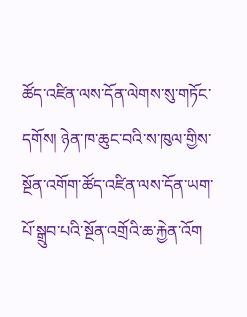ཚོད་འཛིན་ལས་དོན་ལེགས་སུ་གཏོང་དགོས། ཉེན་ཁ་ཆུང་བའི་ས་ཁུལ་གྱིས་སྔོན་འགོག་ཚོད་འཛིན་ལས་དོན་ཡག་པོ་སྒྲུབ་པའི་སྔོན་འགྲོའི་ཆ་རྐྱེན་འོག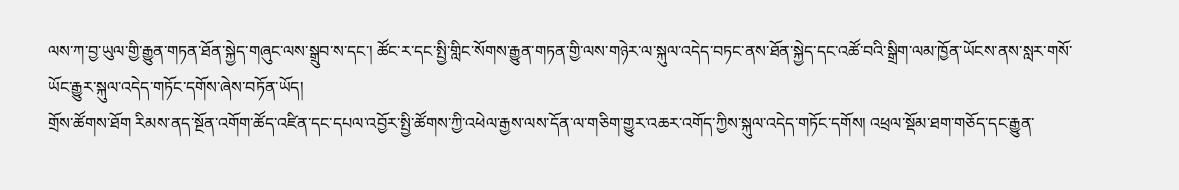ལས་ཀ་བྱ་ཡུལ་གྱི་རྒྱུན་གཏན་ཐོན་སྐྱེད་གཞུང་ལས་སྒྲུབ་ས་དང་། ཚོང་ར་དང་སྤྱི་གླིང་སོགས་རྒྱུན་གཏན་གྱི་ལས་གཉེར་ལ་སྐུལ་འདེད་བཏང་ནས་ཐོན་སྐྱེད་དང་འཚོ་བའི་སྒྲིག་ལམ་ཁྱོན་ཡོངས་ནས་སླར་གསོ་ཡོང་རྒྱུར་སྐུལ་འདེད་གཏོང་དགོས་ཞེས་བཏོན་ཡོད།
གྲོས་ཚོགས་ཐོག རིམས་ནད་སྔོན་འགོག་ཚོད་འཛིན་དང་དཔལ་འབྱོར་སྤྱི་ཚོགས་ཀྱི་འཕེལ་རྒྱས་ལས་དོན་ལ་གཅིག་གྱུར་འཆར་འགོད་ཀྱིས་སྐུལ་འདེད་གཏོང་དགོས། འཕྲལ་སྡོམ་ཐག་གཅོད་དང་རྒྱུན་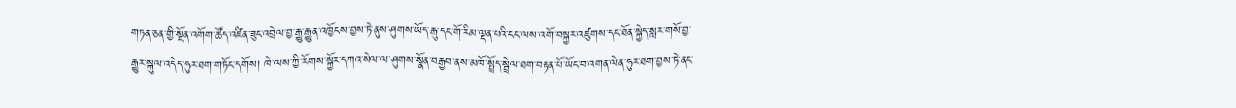གཏན་ཅན་གྱི་སྔོན་འགོག་ཚོད་འཛིན་ཟུང་འབྲེལ་བྱ་རྒྱུ་རྒྱུན་འཁྱོངས་བྱས་ཏེ་ནུས་ཤུགས་ཡོད་རྒུ་དང་གོ་རིམ་ལྡན་པའི་ངང་ལས་འགོ་བསྐྱར་འཛུགས་དང་ཐོན་སྐྱེད་སླར་གསོ་བྱ་རྒྱུར་སྐུལ་འདེད་ཧུར་ཐག་གཏོང་དགོས། ཁེ་ལས་ཀྱི་རོགས་སྐྱོར་དཀའ་སེལ་ལ་ཤུགས་སྣོན་བརྒྱབ་ནས་མཁོ་སྤྲོད་སྦྲེལ་ཐག་བརྟན་པོ་ཡོང་བ་འགན་ལེན་ཧུར་ཐག་བྱས་ཏེ་ནང་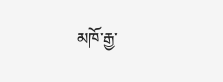མཁོ་རྒྱ་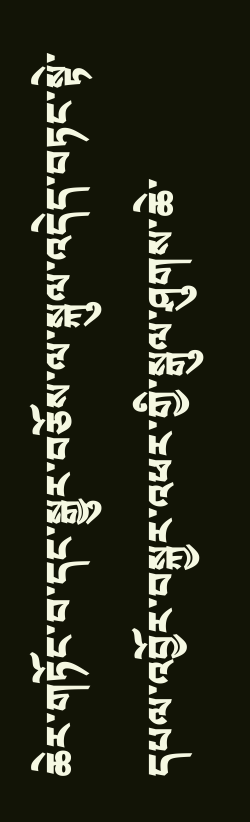ཆེར་གཏོང་བ་དང་སྒྱུར་བཅོས་ལ་སྐུལ་འདེད་བཏང་སྟེ་དཔལ་འབྱོར་བསྐྱར་འཕར་གྱི་སྒུལ་ཤུགས་ཆེ་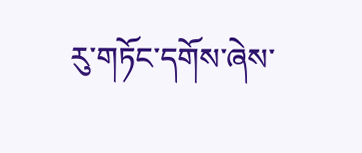རུ་གཏོང་དགོས་ཞེས་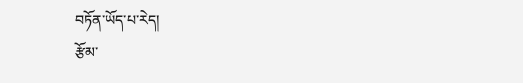བཏོན་ཡོད་པ་རེད།
རྩོམ་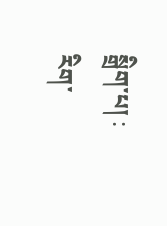སྒྲིག་པ། : རིག་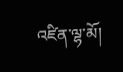འཛིན་ལྷ་མོ།